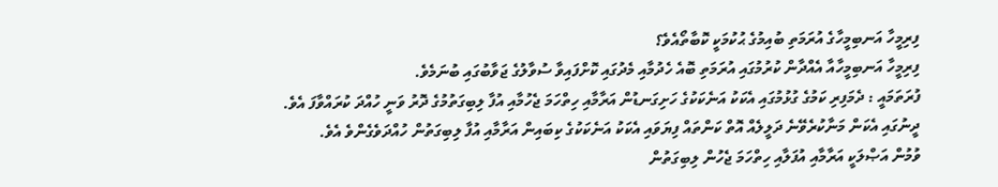ފިރިމީހާ އަނބިމީހާގެ އުރަމަތި ބުއިމުގެ ޙުކުމަކީ ކޮބާތޯއެވެ؟
ފިރިމީހާ އަނބިމީހާއާ އެއްދާން ކުރުމުގައި އުރަމަތި ބޮއެ ހެދުމާއި މެދުގައި ކޮށްފައިވާ ސުވާލުގެ ޖަވާބުގައި ބުނަމެވެ.
ފުރަތަމައީ : ދެމަފިރި ކަމުގެ ގުޅުމުގައި އެކަކު އަނެކަކުގެ ހަށިގަނޑުން އަރާމާއި ހިތްހަމަ ޖެހުމާއި އުފާ ލިބިގަތުމުގެ ދޮރު ވަނީ ހުއްދަ ކުރައްވާފަ އެވެ. ދީނުގައި އެކަން މަނާކުރެވޭނެ ދަލީލެއް އޮތް ކަންތައް ފިޔަވައި އެކަކު އަނެކަކުގެ ކިބައިން އަރާމާއި އުފާ ލިބިގަތުން ހުއްދަވެގެންވެ އެވެ.
ވުމުން އަޞްލަކީ އަރާމާއި އުފަލާއި ހިތްހަމަ ޖެހުން ލިބިގަތުން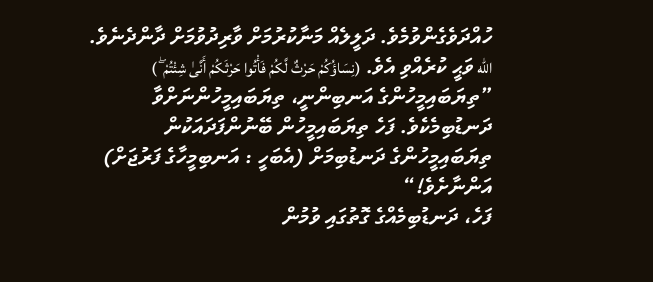ހުއްދަވެގެންވުމެވެ. ދަލީލެއް މަނާކުރުމަށް ވާރިދުވުމަށް ދާންދެނެވެ.
الله ވަޙީ ކުރެއްވި އެވެ. (نِسَاؤُكُمْ حَرْثٌ لَّكُمْ فَأْتُوا حَرْثَكُمْ أَنَّىٰ شِئْتُمْ ۖ ) ”ތިޔަބައިމީހުންގެ އަނބިންނީ، ތިޔަބައިމީހުންނަށްވާ ދަނޑުބިމެކެވެ. ފަހެ ތިޔަބައިމީހުން ބޭނުންފަދައަކުން ތިޔަބައިމީހުންގެ ދަނޑުބިމަށް (އެބަހީ : އަނބިމީހާގެ ފަރުޖަށް) އަންނާށެވެ!“
ފަހެ، ދަނޑުބިމެއްގެ ގޮތުގައި ވުމުން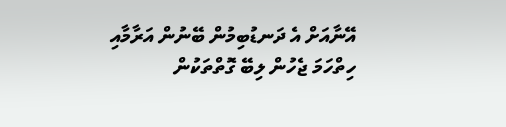އޭނާއަށް އެ ދަނޑުބިމުން ބޭނުން އަރާމާއި ހިތްހަމަ ޖެހުން ލިބޭ ގޮތްތަކުން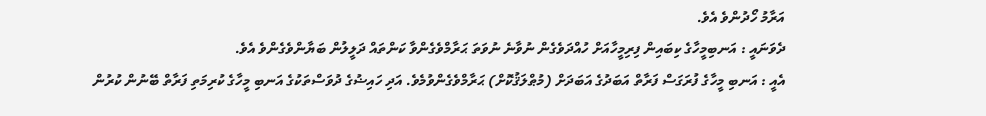އަރާމު ހޯދުންވެ އެވެ.
ދެވަނައީ : އަނބިމީހާގެ ކިބައިން ފިރިމީހާއަށް ހުއްދަވެގެން ނުވާނެ ނުވަތަ ޙަރާމްވެގެންވާ ކަންތައް ދަލީލުން ބަޔާންވެގެންވެ އެވެ.
އެއީ : އަނބި މީހާގެ ފުރަގަސް ފަރާތް އަބަދުގެ އަބަދަށް (މުޠްލަޤުކޮށް) ޙަރާމްވެގެންވުމެވެ. އަދި ހައިޟުގެ ދުވަސްތަކުގެ އަނބި މީހާގެ ކުރިމަތި ފަރާތް ބޭނުން ކުރުން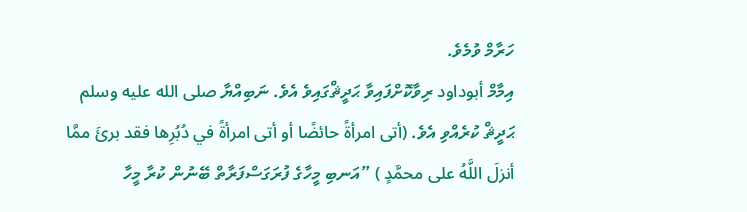ހަރާމް ވުމެވެ.
އިމާމް أبوداود ރިވާކޮށްފައިވާ ޙަދީޘްގައިވެ އެވެ. ނަބިއްޔާ صلى الله عليه وسلم ޙަދީޘް ކުރެއްވި އެވެ. (أتى امرأةً حائضًا أو أتى امرأةً في دُبُرِها فقد برئَ ممَّا أنزلَ اللَّهُ على محمَّدٍ ) ”އަނބި މީހާގެ ފުރަގަސްފަރާތް ބޭނުން ކުރާ މީހާ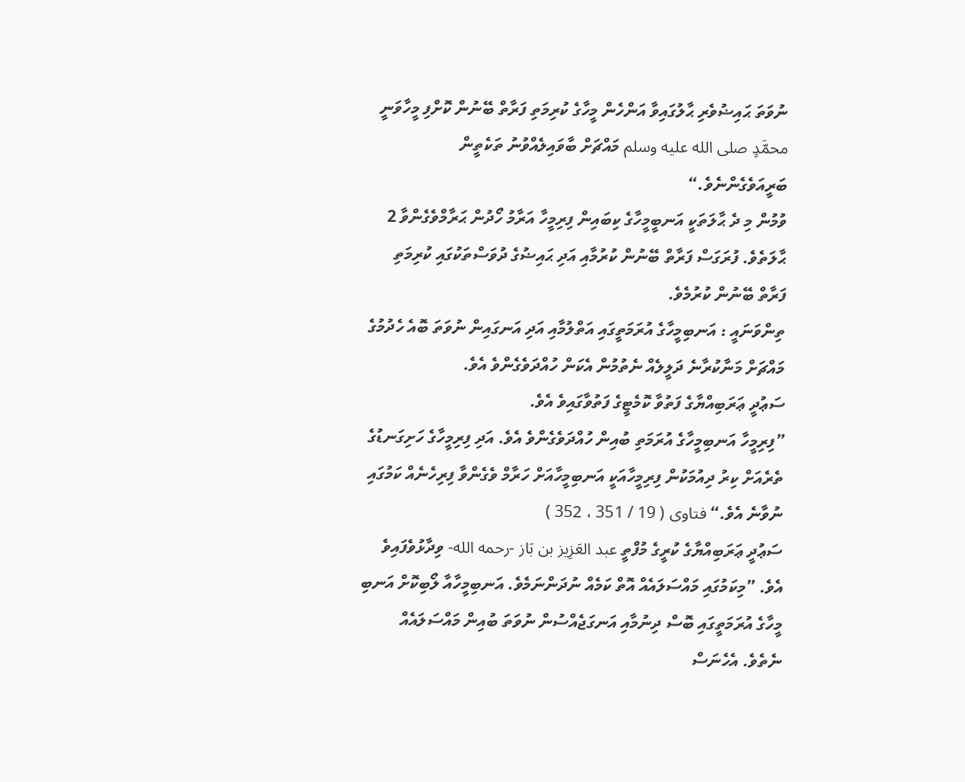ނުވަތަ ޙައިޟުވެރި ޙާލުގައިވާ އަންހެން މީހާގެ ކުރިމަތި ފަރާތް ބޭނުން ކޮށްފި މީހާވަނީ محمَّدٍ صلى الله عليه وسلم މައްޗަށް ބާވައިލެއްވުނު ތަކެތީން ބަރީއަވެގެންނެވެ.“
ވުމުން މި ދެ ޙާލަތަކީ އަނބީމީހާގެ ކިބައިން ފިރިމީހާ އަރާމު ހޯދުން ޙަރާމްވެގެންވާ 2 ޙާލަތެވެ. ފުރަގަސް ފަރާތް ބޭނުން ކުރުމާއި އަދި ޙައިޟުގެ ދުވަސްތަކުގައި ކުރިމަތި ފަރާތް ބޭނުން ކުރުމެވެ.
ތިންވަނައީ : އަނބިމީހާގެ އުރަމަތީގައި އަތްލުމާއި އަދި އަނގައިން ނުވަތަ ބޮއެ ހެދުމުގެ މައްޗަށް މަނާކުރާނެ ދަލީލެއް ނެތުމުން އެކަން ހުއްދަވެގެންވެ އެވެ.
ސަޢުދީ ޢަރަބިއްޔާގެ ފަތުވާ ކޮމެޓީގެ ފަތުވާގައިވެ އެވެ.
”ފިރިމީހާ އަނބިމީހާގެ އުރަމަތި ބުއިން ހުއްދަވެގެންވެ އެވެ. އަދި ފިރިމީހާގެ ހަށިގަނޑުގެ ތެރެއަށް ކިރު ދިއުމަކުން ފިރިމީހާއަކީ އަނބިމީހާއަށް ހަރާމް ވެގެންވާ ފިރިހެނެއް ކަމުގައި ނުވާނެ އެވެ.“ فتاوى ( 19 / 351 ، 352 )
ސަޢުދީ ޢަރަބިއްޔާގެ ކުރީގެ މުފްތީ عبد العَزِيز بن بَاز -رحمه الله- ވިދާޅުވެފައިވެ އެވެ. ”މިކަމުގައި މައްސަލައެއް އޮތް ކަމެއް ނުދަންނަމެވެ. އަނބިމީހާއާ ލޯބިކޮށް އަނބި މީހާގެ އުރަމަތީގައި ބޮސް ދިނުމާއި އަނގަޖެއްސުން ނުވަތަ ބުއިން މައްސަލައެއް ނެތެވެ. އެހެނަސް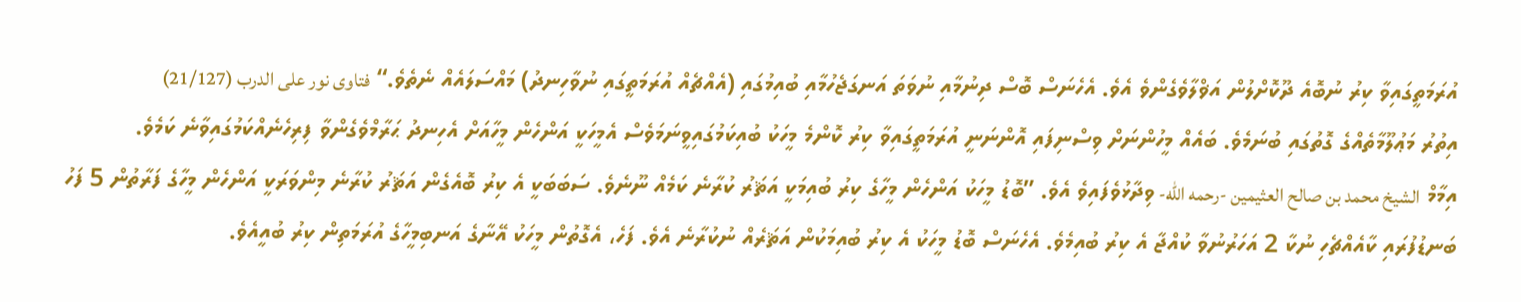އުރަމަތީގައިވާ ކިރު ނުބޮއެ ދޫކޮށްލުން އަޥްލާވެގެންވެ އެވެ. އެހެނަސް ބޮސް ދިނުމާއި ނުވަތަ އަނގަޖެހުމާއި ބުއިމުގައި (އެއްޗެއް އުރަމަތީގައި ނުވާހިނދު) މައްސަލައެއް ނެތެވެ.“ فتاوى نور على الدرب (21/127)
އިތުރު މަޢުލޫމާތެއްގެ ގޮތުގައި ބުނަމެވެ. ބައެއް މީހުންނަށް ވިސްނިފައި އޮންނަނީ އުރަމަތީގައިވާ ކިރު ކޮންމެ މީހަކު ބުއިކަމުގައިވީނަމަވެސް އެމީހަކީ އަންހެން މީހާއަށް އެހިނދު ޙަރާމްވެގެންވާ ފިރިހެނެއްކަމުގައިވާނެ ކަމެވެ.
އިމާމް الشيخ محمد بن صالح العثيمين -رحمه الله- ވިދާޅުވެފައިވެ އެވެ. ”ބޮޑު މީހަކު އަންހެން މީހާގެ ކިރު ބުއިމަކީ އަޘަރު ކުރާނެ ކަމެއް ނޫނެވެ. ސަބަބަކީ އެ ކިރު ބޮއެގެން އަޘަރު ކުރާނެ މިންވަރަކީ އަންހެން މީހާގެ ފަރާތުން 5 ފަހު ބަނޑުފުރައި ކާއެއްޗެހި ނުކާ 2 އަހަރުނުވާ ކުއްޖާ އެ ކިރު ބުއިމެވެ. އެހެނަސް ބޮޑު މީހަކު އެ ކިރު ބުއިމަކުން އަޘަރެއް ނުކުރާނެ އެވެ. ފަހެ، އެގޮތުން މީހަކު އޭނާގެ އަނބިމީހާގެ އުރަމަތިން ކިރު ބުއީއެވެ.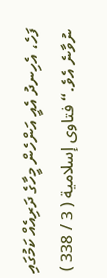ފަހެ، އެހިނދު އެއީ އަންހެން މީހާގެ ދަރިއެއް ކަމުގައި ނުވާނެ އެވެ.“ فتاوى إسلامية ( 3 / 338 )